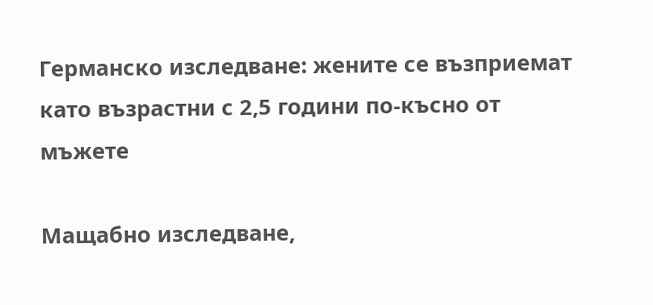Германско изследване: жените се възприемат като възрастни с 2,5 години по‑късно от мъжете

Мащабно изследване,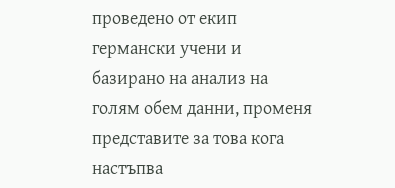проведено от екип германски учени и базирано на анализ на голям обем данни, променя представите за това кога настъпва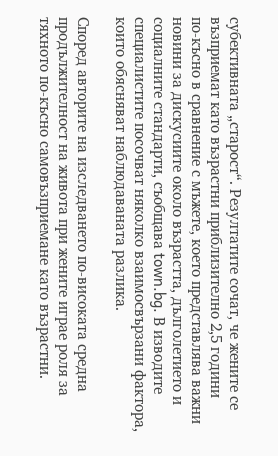субективната „старост“. Резултатите сочат, че жените се възприемат като възрастни приблизително 2,5 години по‑късно в сравнение с мъжете, което представлява важни новини за дискусиите около възрастта, дълголетието и социалните стандарти, съобщава town.bg. В изводите специалистите посочват няколко взаимосвързани фактора, които обясняват наблюдаваната разлика.

Според авторите на изследването по‑високата средна продължителност на живота при жените играе роля за тяхното по‑късно самовъзприемане като възрастни.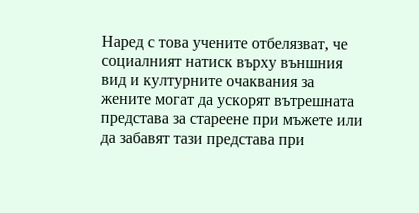Наред с това учените отбелязват, че социалният натиск върху външния вид и културните очаквания за жените могат да ускорят вътрешната представа за стареене при мъжете или да забавят тази представа при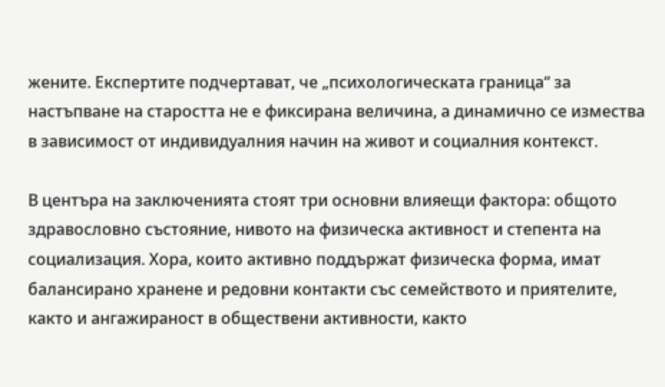жените. Експертите подчертават, че „психологическата граница“ за настъпване на старостта не е фиксирана величина, а динамично се измества в зависимост от индивидуалния начин на живот и социалния контекст.

В центъра на заключенията стоят три основни влияещи фактора: общото здравословно състояние, нивото на физическа активност и степента на социализация. Хора, които активно поддържат физическа форма, имат балансирано хранене и редовни контакти със семейството и приятелите, както и ангажираност в обществени активности, както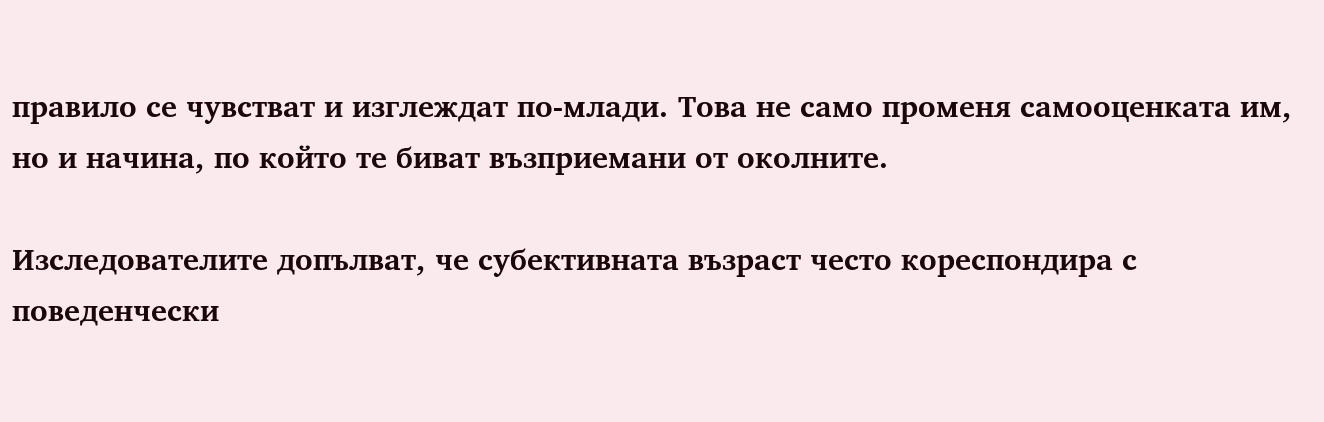правило се чувстват и изглеждат по‑млади. Това не само променя самооценката им, но и начина, по който те биват възприемани от околните.

Изследователите допълват, че субективната възраст често кореспондира с поведенчески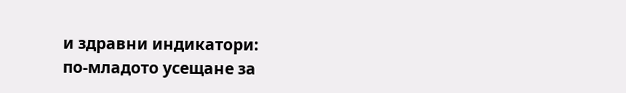и здравни индикатори: по‑младото усещане за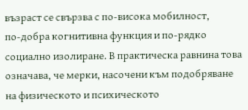възраст се свързва с по‑висока мобилност, по‑добра когнитивна функция и по‑рядко социално изолиране. В практическа равнина това означава, че мерки, насочени към подобряване на физическото и психическото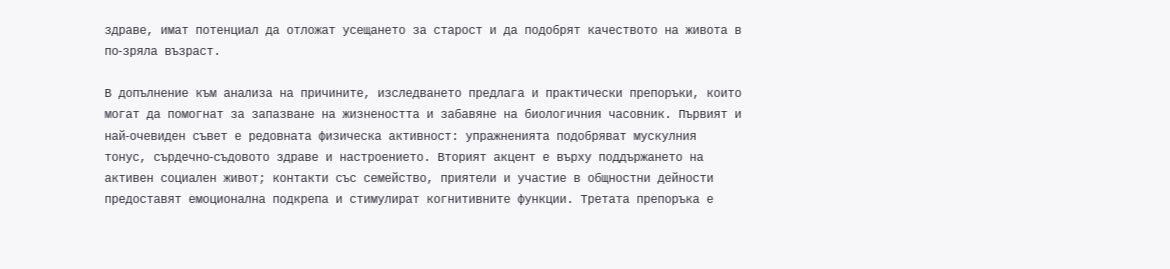здраве, имат потенциал да отложат усещането за старост и да подобрят качеството на живота в по‑зряла възраст.

В допълнение към анализа на причините, изследването предлага и практически препоръки, които могат да помогнат за запазване на жизнеността и забавяне на биологичния часовник. Първият и най‑очевиден съвет е редовната физическа активност: упражненията подобряват мускулния тонус, сърдечно‑съдовото здраве и настроението. Вторият акцент е върху поддържането на активен социален живот; контакти със семейство, приятели и участие в общностни дейности предоставят емоционална подкрепа и стимулират когнитивните функции. Третата препоръка е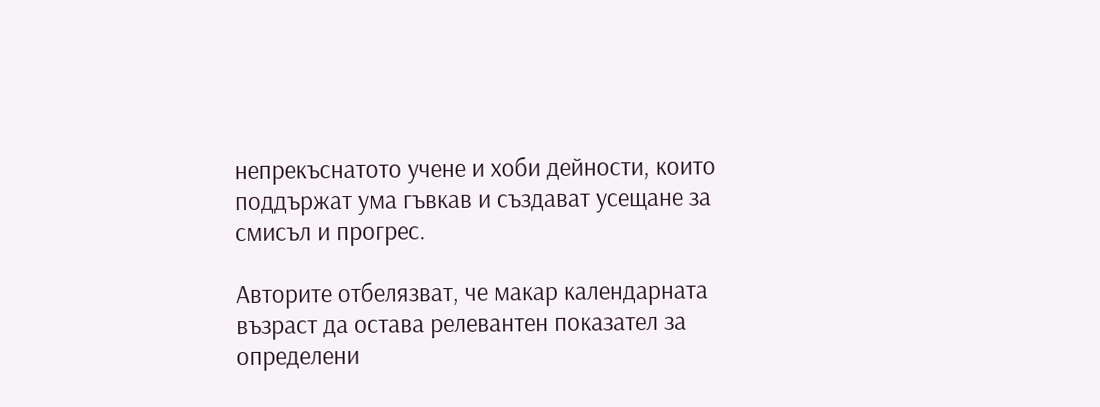непрекъснатото учене и хоби дейности, които поддържат ума гъвкав и създават усещане за смисъл и прогрес.

Авторите отбелязват, че макар календарната възраст да остава релевантен показател за определени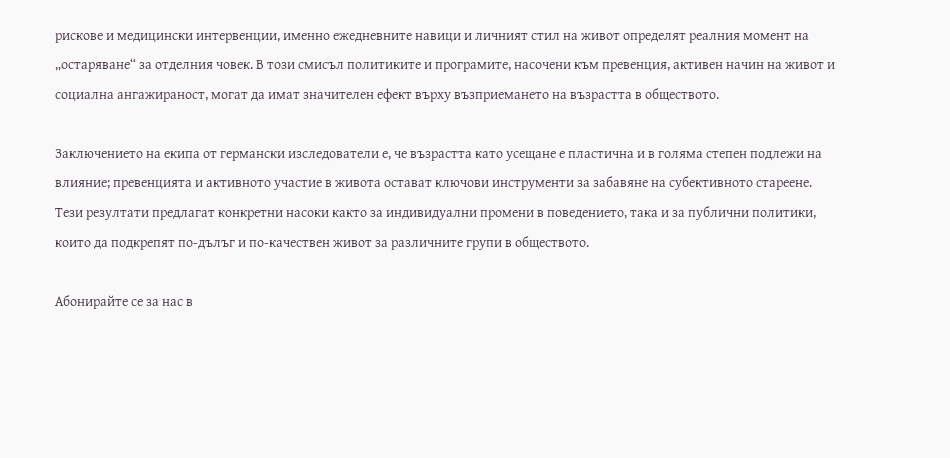рискове и медицински интервенции, именно ежедневните навици и личният стил на живот определят реалния момент на „остаряване“ за отделния човек. В този смисъл политиките и програмите, насочени към превенция, активен начин на живот и социална ангажираност, могат да имат значителен ефект върху възприемането на възрастта в обществото.

Заключението на екипа от германски изследователи е, че възрастта като усещане е пластична и в голяма степен подлежи на влияние; превенцията и активното участие в живота остават ключови инструменти за забавяне на субективното стареене. Тези резултати предлагат конкретни насоки както за индивидуални промени в поведението, така и за публични политики, които да подкрепят по‑дълъг и по‑качествен живот за различните групи в обществото.

Абонирайте се за нас в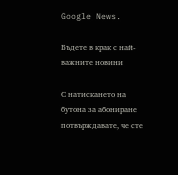Google News.

Бъдете в крак с най-важните новини

С натискането на бутона за абониране потвърждавате, че сте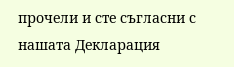прочели и сте съгласни с нашата Декларация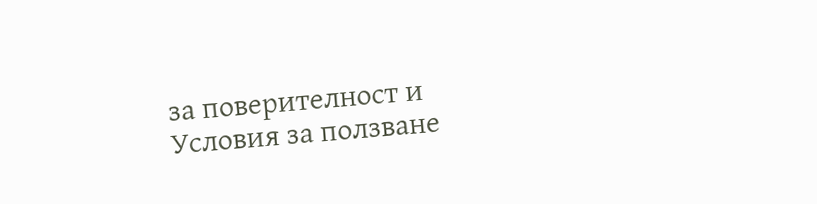за поверителност и Условия за ползване